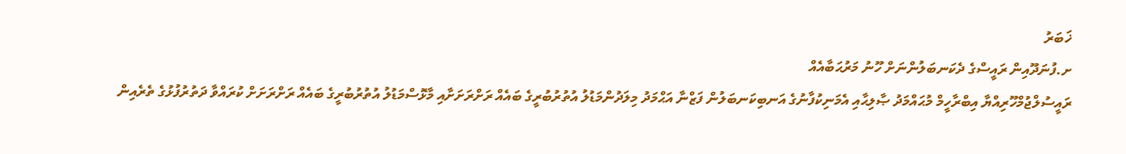ޚަބަރު
ށ.ފުނަދޫއިން ރައީސްގެ ދެކަނބަލުންނަށް ހޫނު މަރުޙަބާއެއް
ރައީސުލްޖުމްހޫރިއްޔާ އިބްރާހީމް މުޙައްމަދު ޞާލިޙާއި އެމަނިކުފާނުގެ އަނބިކަނބަލުން ފަޒްނާ އަޙްމަދު މިލަދުންމަޑުލު އުތުރުބުރީގެ ބައެއް ރަށްރަށަށާއި މާޅޮސްމަޑުލު އުތުރުބުރީގެ ބައެއް ރަށްރަށަށް ކުރައްވާ ދަތުރުފުޅުގެ ތެރެއިން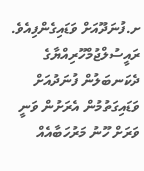ށ.ފުނަދޫއަށް ވަޑައިގެންފިއެވެ.
ރައީސުލްޖުމްހޫރިއްޔާގެ ދެކަނބަލުން ފުނަދުއަށް ވަޑައިގަތުމުން އެރަށުން ވަނީ ވަރަށް ހޫނު މަރުހަބާއެއް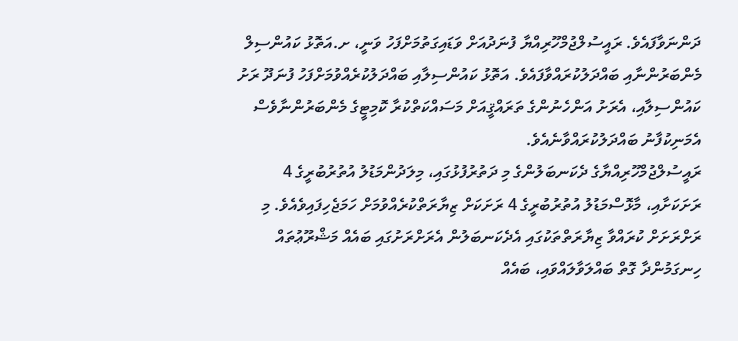ދަންނަވާފައެވެ. ރައީސުލްޖުމްހޫރިއްޔާ ފުނަދުއަށް ވަޑައިގަތުމަށްފަހު ވަނީ، ށ.އަތޮޅު ކައުންސިލް މެންބަރުންނާއި ބައްދަލުކުރައްވާފައެވެ. އަތޮޅު ކައުންސިލާއި ބައްދަލުކުރެއްވުމަށްފަހު ފުނަދޫ ރަށު ކައުންސިލާއި، އެރަށު އަންހެނުންގެ ތަރައްޤީއަށް މަސައްކަތްކުރާ ކޮމިޓީގެ މެންބަރުންނާވެސް އެމަނިކުފާނު ބައްދަލުކުރައްވާނެއެވެ.
ރައީސުލްޖުމްހޫރިއްޔާގެ ދެކަނބަލުންގެ މި ދަތުރުފުޅުގައި، މިލަދުންމަޑުލު އުތުރުބުރީގެ 4 ރަށަކަށާއި، މާޅޮސްމަޑުލު އުތުރުބުރީގެ 4 ރަށަކަށް ޒިޔާރަތްކުރެއްވުމަށް ހަމަޖެހިފައިވެއެވެ. މި ރަށްރަށަށް ކުރައްވާ ޒިޔާރަތްތަކުގައި އެދެކަނބަލުން އެރަށްރަށުގައި ބައެއް މަޝްރޫޢުތައް ހިނގަމުންދާ ގޮތް ބައްލަވާލައްވައި، ބައެއް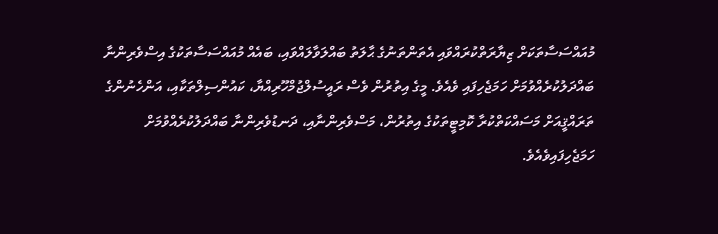މުއައްސަސާތަކަށް ޒިޔާރަތްކުރައްވައި އެތަންތަނުގެ ޙާލަތު ބައްލަވާލައްވައި، ބައެއް މުއައްސަސާތަކުގެ އިސްވެރިންނާ ބައްދަލުކުރެއްވުމަށް ހަމަޖެހިފައި ވެއެވެ. މީގެ އިތުރުން ވެސް ރައީސުލްޖުމްހޫރިއްޔާ، ކައުންސިލްތަކާއި، އަންހެނުންގެ ތަރައްޤީއަށް މަސައްކަތްކުރާ ކޮމިޓީތަކުގެ އިތުރުން، މަސްވެރިންނާއި، ދަނޑުވެރިންނާ ބައްދަލުކުރެއްވުމަށް ހަމަޖެހިފައިވެއެވެ.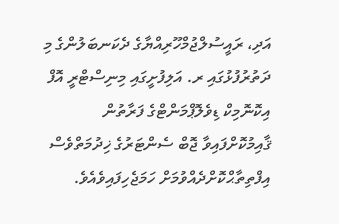އަދި، ރައީސުލްޖުމްހޫރިއްޔާގެ ދެކަނބަލުންގެ މި ދަތުރުފުޅުގައި ރ. އަލިފުށީގައި މިނިސްޓްރީ އޮފް އިކޮނޮމިކް ޑިވެލޮޕްމަންޓްގެ ފަރާތުން ޤާއިމުކޮށްފައިވާ ޖޮބް ސެންޓަރުގެ ޚިދުމަތްވެސް އިފްތިތާޙްކޮށްދެއްވުމަށް ހަމަޖެހިފައިވެއެވެ.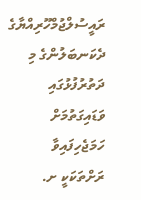ރައީސުލްޖުމްހޫރިއްޔާގެ ދެކަނބަލުންގެ މި ދަތުރުފުޅުގައި ވަޑައިގަތުމަށް ހަމަޖެހިފައިވާ ރަށްތަކަކީ ށ.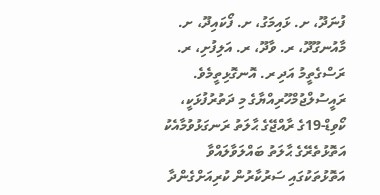ފުނަދޫ، ށ. ޅައިމަގު، ށ. ފޯކައިދޫ، ށ. މާއުނގޫދޫ، ރ. ވާދޫ، ރ. އަލިފުށި، ރ. ރަސްގެތީމު އަދި ރ. އޮނގޮޅިތީމެވެ.
ރައީސުލްޖުމްހޫރިއްޔާގެ މި ދަތުރުފުޅަކީ، ކޯވިޑް-19ގެ ރާއްޖޭގެ ޙާލަތު ރަނގަޅުވުމާއެކު އަތޮޅުތެރޭގެ ޙާލަތު ބައްލަވާލައްވާ އަތޮޅުތަކުގައި ސަރުކާރުން ކުރިއަށްގެންދާ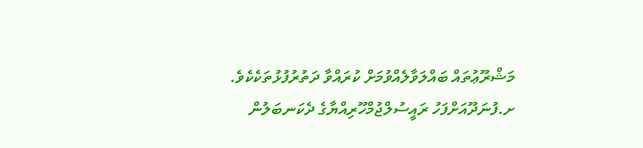މަޝްރޫޢުތައް ބައްލަވާލެއްވުމަށް ކުރައްވާ ދަތުރުފުޅުތަކެކެވެ.
ށ.ފުނަދޫއަށްފަހު ރައީސުލްޖުމްހޫރިއްޔާގެ ދެކަނބަލުން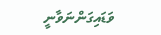ވަޑައިގަންނަވާނީ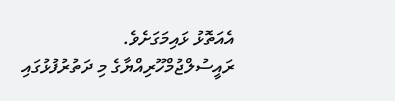އެއަތޮޅު ޅައިމަގަށެވެ. ރައީސުލްޖުމްހޫރިއްޔާގެ މި ދަތުރުފުޅުގައި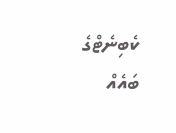ކެބިނެޓްގެ ބައެއް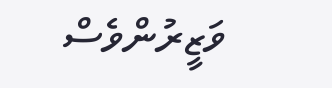ވަޒީރުންވެސް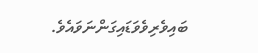ބައިވެރިވެވަޑައިގަންނަވައެވެ.